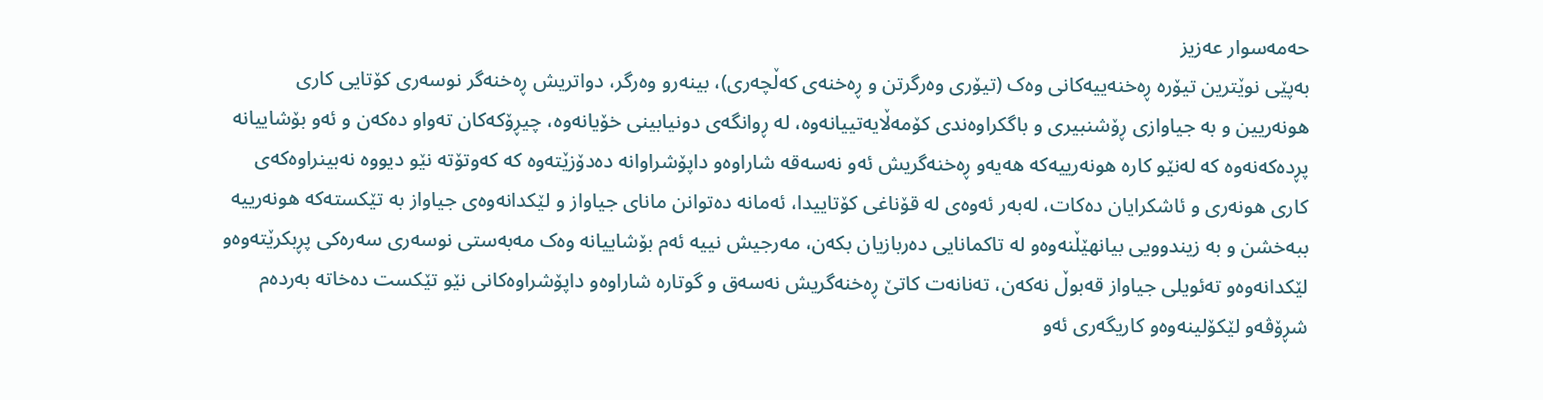حەمەسوار عەزیز
بەپێی نوێترین تیۆرە ڕەخنەییەکانی وەک (تیۆری وەرگرتن و ڕەخنەی کەڵچەری)، بینەرو وەرگر، دواتریش ڕەخنەگر نوسەری کۆتایی کاری ھونەریین و بە جیاوازی ڕۆشنبیری و باگکراوەندی کۆمەڵایەتییانەوە، لە ڕوانگەی دونیابینی خۆیانەوە، چیڕۆکەکان تەواو دەکەن و ئەو بۆشاییانە پڕدەکەنەوە کە لەنێو کارە ھونەرییەکە ھەیەو ڕەخنەگریش ئەو نەسەقە شاراوەو داپۆشراوانە دەدۆزێتەوە کە کەوتۆتە نێو دیووە نەبینراوەکەی کاری ھونەری و ئاشکرایان دەکات، لەبەر ئەوەی لە قۆناغی کۆتاییدا، ئەمانە دەتوانن مانای جیاواز و لێکدانەوەی جیاواز بە تێکستەکە ھونەرییە ببەخشن و بە زیندوویی بیانھێڵنەوەو لە تاکمانایی دەربازیان بکەن، مەرجیش نییە ئەم بۆشاییانە وەک مەبەستی نوسەری سەرەکی پڕبکرێتەوەو لێکدانەوەو تەئویلی جیاواز قەبوڵ نەکەن، تەنانەت کاتێ ڕەخنەگریش نەسەق و گوتارە شاراوەو داپۆشراوەکانی نێو تێکست دەخاتە بەردەم شڕۆڤەو لێکۆلینەوەو کاریگەری ئەو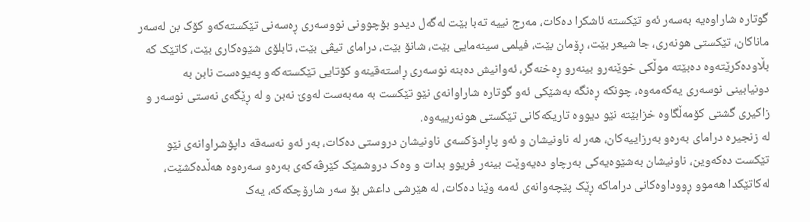گوتارە شاراوەیە بەسەر ئەو تێکستە ئاشکرا دەکات، مەرج نییە تەبا بێت لەگەل دیدو بۆچوونی نووسەری ڕەسەنی تێکستەکەو کۆک بن لەسەر ماناکان، تێکستی ھونەری، جا شیعر بێت، ڕۆمان بێت، فیلمی سینەمایی بێت، شانۆ بێت، درامای تیڤی بێت، تابلۆی شێوەکاری بێت، کاتێک کە بڵاودەکرێتەوە دەبێتە موڵکی خوێنەرو بینەرو ڕەخنەگر، ئەوانیش دەبنە نوسەری ڕاستەقینەو کۆتایی تێکستەکەو پەیوەست نابن بە دونیابینی نوسەری یەکەمەوە، چونکە ڕەنگە بەشێکی ئەو گوتارە شاراوانەی نێو تێکست بە مەبەست لەوێ نەبن و لە ڕێگەی نەستی نوسەر و زاکیری گشتی کۆمەڵگاوە خزابێتە نێو دیووە تاریکەکانی تێکستی ھونەرییەوە.
لە زنجیرە درامای بەرەو بەرزاییەکان، ھەر لە ناونیشان و ئەو پاڕادۆکسەی ناونیشان دروستی دەکات، بەر ئەو نەسەقە داپۆشراوانەی نێو تێکست دەکەوین، ناونیشان بەشێوەیەکی بەرچاو دەیەوێت بینەر فریوو بدات و وەک دروشمێک کێرڤەکەی بەرەو سەرەوە ھەڵدەکشێت، لەکاتێکدا ھەموو ڕووداوەکانی دراماکە ڕێک پێچەوانەی ئەمە وێنا دەکات، لە ھێرشی داعش بۆ سەر شارۆچکەکە، یەک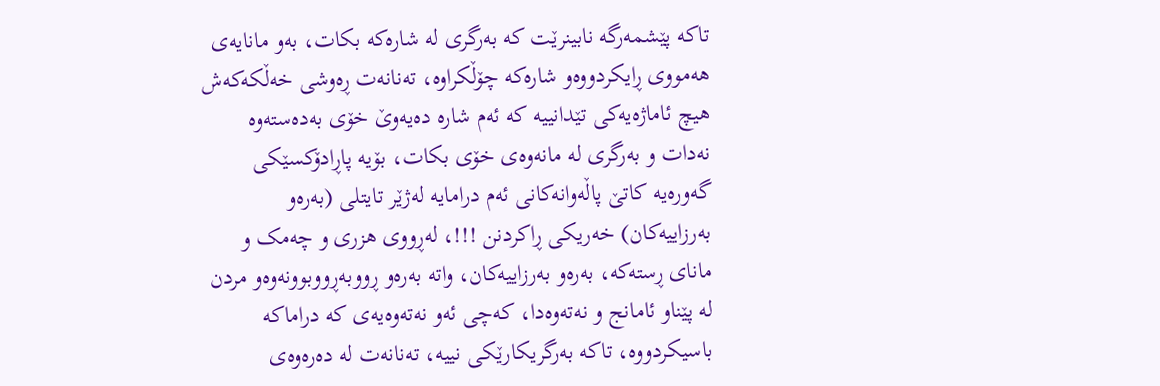تاکە پێشمەرگە نابینرێت کە بەرگری لە شارەکە بکات، بەو مانایەی ھەمووی ڕایکردووەو شارەکە چۆڵکراوە، تەنانەت ڕەوشی خەڵکەکەش ھیچ ئاماژەیەکی تێدانییە کە ئەم شارە دەیەوێ خۆی بەدەستەوە نەدات و بەرگری لە مانەوەی خۆی بکات، بۆیە پاڕادۆکسێکی گەورەیە کاتێ پاڵەوانەکانی ئەم درامایە لەژێر تایتلی (بەرەو بەرزاییەکان) خەریکی ڕاکردنن !!!، لەڕووی ھزری و چەمک و مانای ڕستەکە، بەرەو بەرزاییەکان، واتە بەرەو ڕووبەڕووبوونەوەو مردن لە پێناو ئامانج و نەتەوەدا، کەچی ئەو نەتەوەیەی کە دراماکە باسیکردووە، تاکە بەرگریکارێکی نییە، تەنانەت لە دەرەوەی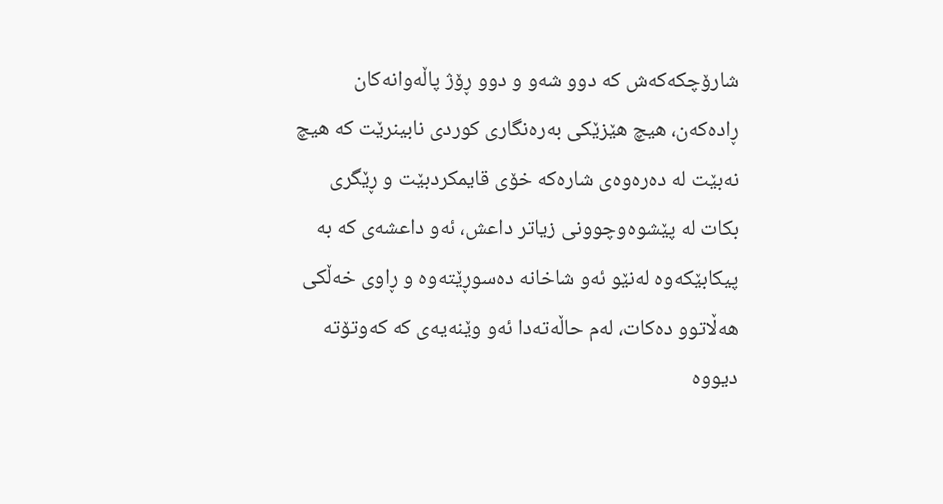شارۆچکەکەش کە دوو شەو و دوو ڕۆژ پاڵەوانەکان ڕادەکەن، ھیچ ھێزێکی بەرەنگاری کوردی نابینرێت کە ھیچ نەبێت لە دەرەوەی شارەکە خۆی قایمکردبێت و ڕێگری بکات لە پێشوەوچوونی زیاتر داعش، ئەو داعشەی کە بە پیکابێکەوە لەنێو ئەو شاخانە دەسوڕێتەوە و ڕاوی خەڵکی ھەڵاتوو دەکات، لەم حاڵەتەدا ئەو وێنەیەی کە کەوتۆتە دیووە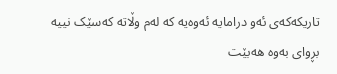تاریکەکەی ئەو درامایە ئەوەیە کە لەم وڵاتە کەسێک نییە بڕوای بەوە ھەبێت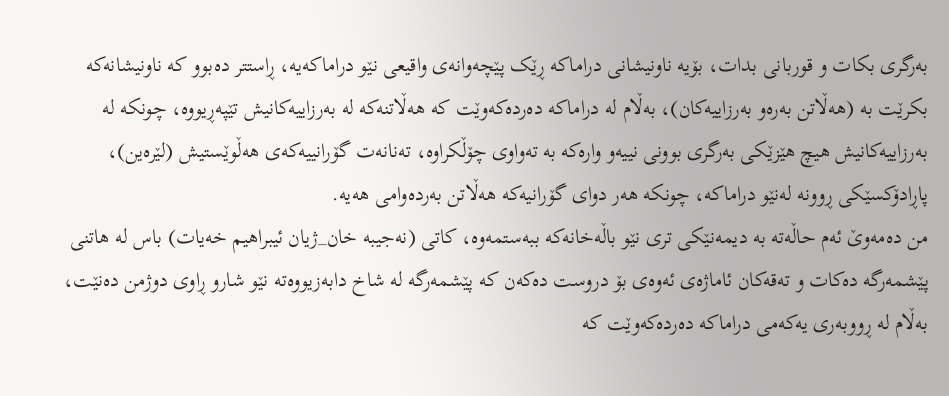بەرگری بکات و قوربانی بدات، بۆیە ناونیشانی دراماکە ڕێک پێچەوانەی واقیعی نێو دراماکەیە، ڕاستتر دەبوو کە ناونیشانەکە بکرێت بە (ھەڵاتن بەرەو بەرزاییەکان)، بەڵام لە دراماکە دەردەکەوێت کە ھەڵاتنەکە لە بەرزاییەکانیش تێپەڕیووە، چونکە لە بەرزاییەکانیش ھیچ ھێزێکی بەرگری بوونی نییەو وارەکە بە تەواوی چۆڵکراوە، تەنانەت گۆرانییەکەی ھەڵوێستیش (لێرەین)، پاڕادۆکسێکی ڕوونە لەنێو دراماکە، چونکە ھەر دوای گۆرانیەکە ھەڵاتن بەردەوامی ھەیە.
من دەمەوێ ئەم حاڵەتە بە دیمەنێکی تری نێو باڵەخانەکە ببەستمەوە، کاتی (نەجیبە خان_ژیان ئیبراھیم خەیات) باس لە ھاتنی پێشمەرگە دەکات و تەقەکان ئاماژەی ئەوەی بۆ دروست دەکەن کە پێشمەرگە لە شاخ دابەزیووەتە نێو شارو ڕاوی دوژمن دەنێت، بەڵام لە ڕووبەری یەکەمی دراماکە دەردەکەوێت کە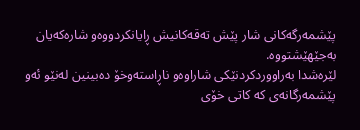پێشمەرگەکانی شار پێش تەقەکانیش ڕایانکردووەو شارەکەیان بەجێھێشتووە.
لێرەشدا بەراووردکردنێکی شاراوەو ناڕاستەوخۆ دەبینین لەنێو ئەو پێشمەرگانەی کە کاتی خۆی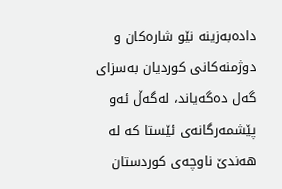دادەبەزینە نێو شارەکان و دوژمنەکانی کوردیان بەسزای گەل دەگەیاند، لەگەڵ ئەو پێشمەرگانەی ئێستا کە لە ھەندێ ناوچەی کوردستان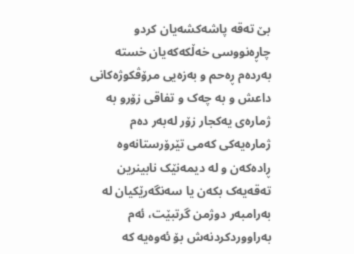بێ تەقە پاشەکشەیان کردو چاڕەنووسی خەڵکەکەیان خستە بەردەم ڕەحم و بەزەیی مرۆڤکوژەکانی داعش و بە چەک و تفاقی زۆرو بە ژمارەی یەکجار زۆر لەبەر دەم ژمارەیەکی کەمی تێرۆرستانەوە ڕادەکەن و لە دیمەنێک نابینرین تەقەیەک بکەن یا سەنگەرێکیان لە بەرامبەر دوژمن گرتبێت، ئەم بەراووردکردنەش بۆ ئەوەیە کە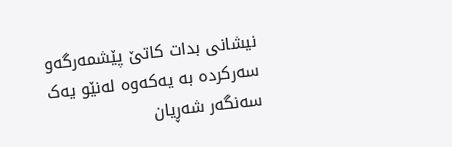نیشانی بدات کاتێ پێشمەرگەو سەرکردە بە یەکەوە لەنێو یەک سەنگەر شەڕیان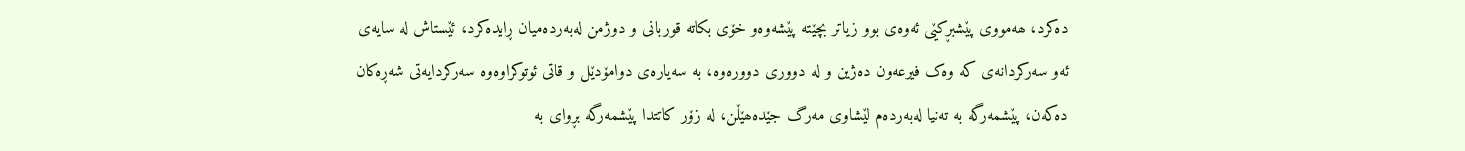دەکرد، ھەمووی پێشبڕکێی ئەوەی بوو زیاتر بچێتە پێشەوەو خۆی بکاتە قوربانی و دوژمن لەبەردەمیان ڕایدەکرد، ئێستاش لە سایەی ئەو سەرکردانەی کە وەک فیرعەون دەژین و لە دووری دوورەوە، بە سەیارەی دوامۆدێل و قاتی ئوتوکراوەوە سەرکردایەتی شەڕەکان دەکەن، پێشمەرگە بە تەنیا لەبەردەم لێشاوی مەرگ جێدەھێڵن، لە زۆر کاتتدا پێشمەرگە بڕوای بە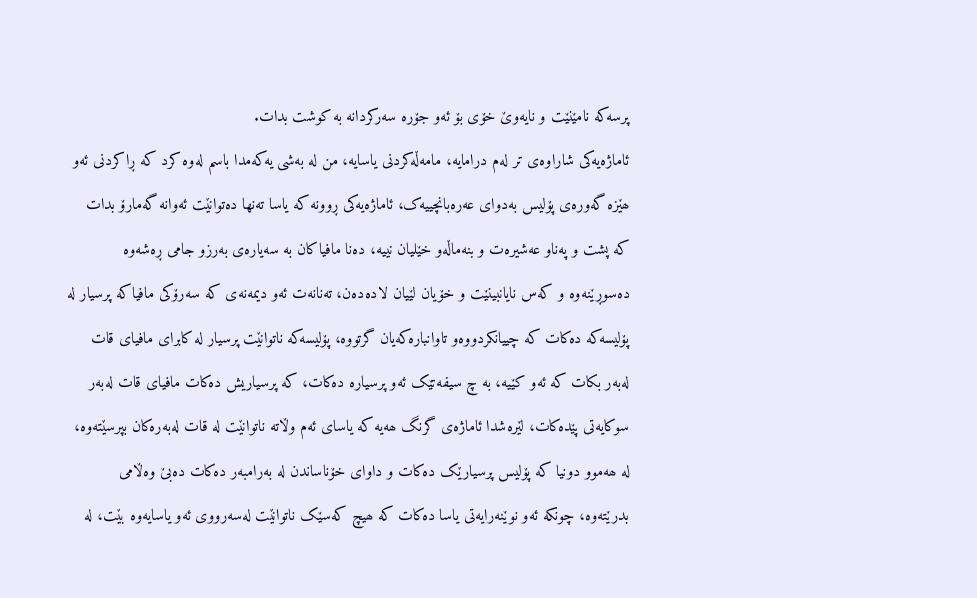پرسەکە نامێنێت و نایەوێ خۆی بۆ ئەو جۆرە سەرکردانە بە کوشت بدات.
ئاماژەیەکی شاراوەی تر لەم درامایە، مامەڵەکردنی یاسایە، من لە بەشی یەکەمدا باسم لەوە کرد کە ڕاکردنی ئەو ھێزە گەورەی پۆلیس بەدوای عەرەبانچییەک، ئاماژەیەکی ڕوونە کە یاسا تەنھا دەتوانێت ئەوانە گەمارۆ بدات کە پشت و پەناو عەشیرەت و بنەماڵەو خێلیان نییە، دەنا مافیاکان بە سەیارەی بەرزو جامی ڕەشەوە دەسوڕێنەوە و کەس نایانبینێت و خۆیان لێیان لادەدەن، تەنانەت ئەو دیمەنەی کە سەرۆکی مافیاکە پرسیار لە پۆلیسەکە دەکات کە چییانکردووەو تاوانبارەکەیان گرتووە، پۆلیسەکە ناتوانێت پرسیار لە کابرای مافیای قات لەبەر بکات کە ئەو کێیە، بە چ سیفەتێک ئەو پرسیارە دەکات، کە پرسیاریش دەکات مافیای قات لەبەر سوکایەتی پێدەکات، لێرەشدا ئاماژەی گرنگ ھەیە کە یاسای ئەم وڵاتە ناتوانێت لە قات لەبەرەکان بپرسێتەوە، لە ھەموو دونیا کە پۆلیس پرسیارێک دەکات و داوای خۆناساندن لە بەرامبەر دەکات دەبێ وەڵامی بدرێتەوە، چونکە ئەو نوێنەرایەتی یاسا دەکات کە ھیچ کەسێک ناتوانێت لەسەرووی ئەو یاسایەوە بێت، لە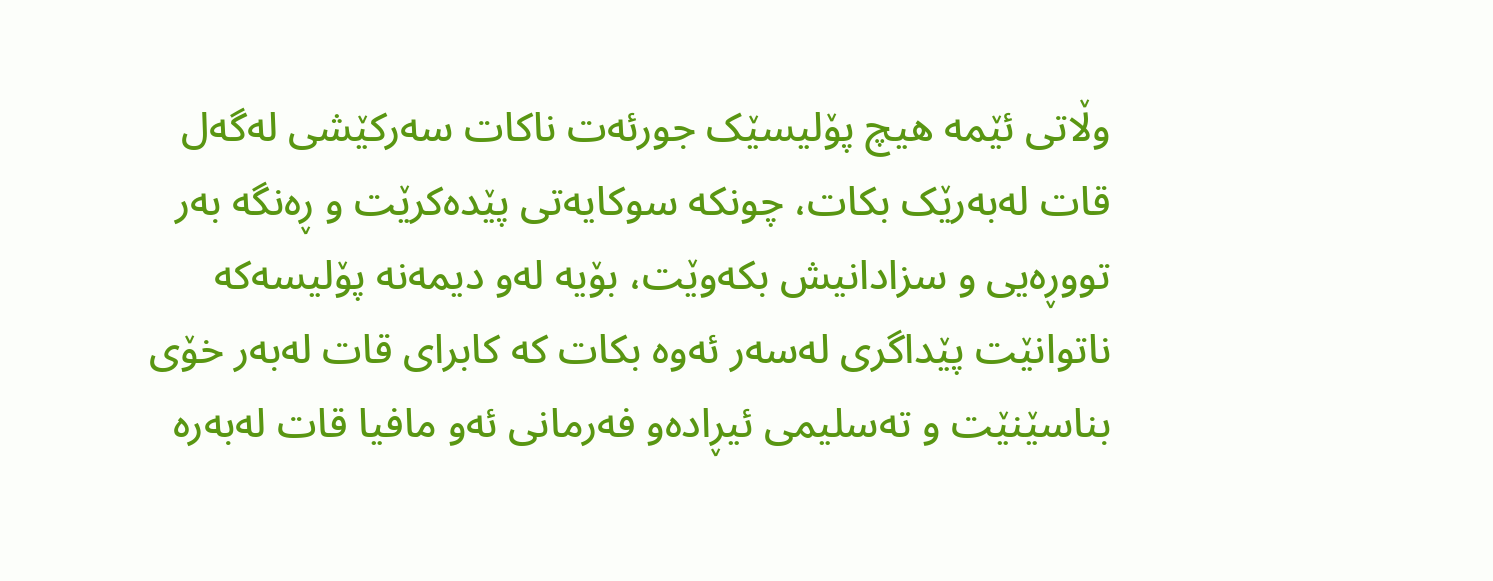وڵاتی ئێمە ھیچ پۆلیسێک جورئەت ناکات سەرکێشی لەگەل قات لەبەرێک بکات، چونکە سوکایەتی پێدەکرێت و ڕەنگە بەر تووڕەیی و سزادانیش بکەوێت، بۆیە لەو دیمەنە پۆلیسەکە ناتوانێت پێداگری لەسەر ئەوە بکات کە کابرای قات لەبەر خۆی بناسێنێت و تەسلیمی ئیڕادەو فەرمانی ئەو مافیا قات لەبەرە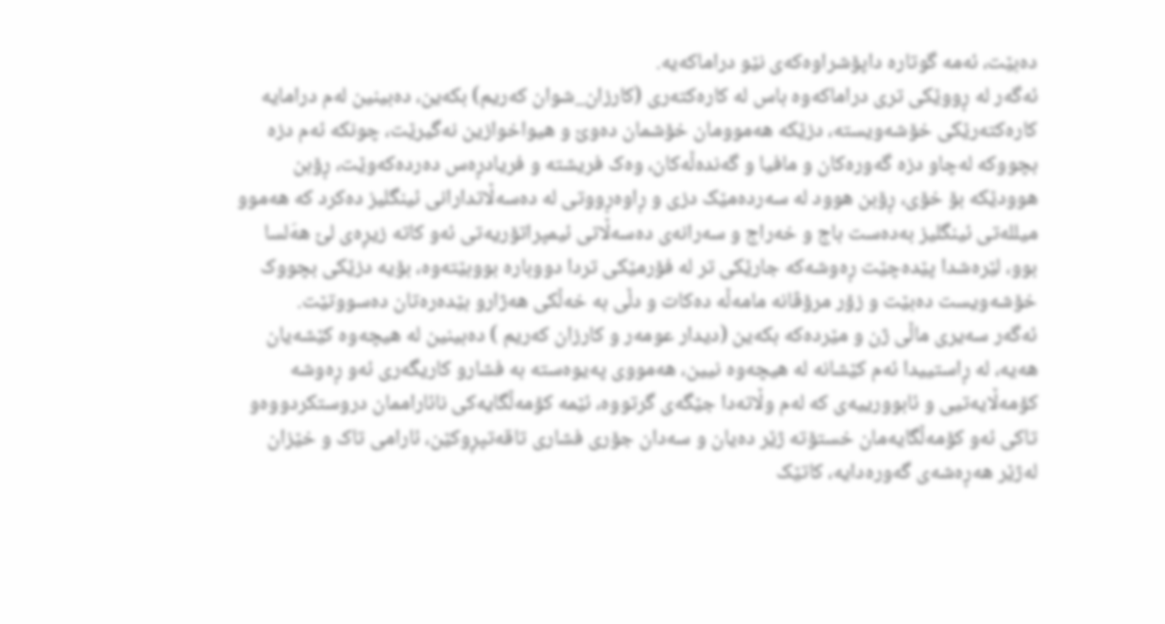دەبێت، ئەمە گوتارە داپۆشراوەکەی نێو دراماکەیە.
ئەگەر لە ڕووێکی تری دراماکەوە باس لە کارەکتەری (کارزان_شوان کەریم) بکەین، دەبینین لەم درامایە کارەکتەرێکی خۆشەویستە، دزێکە ھەموومان خۆشمان دەوێ و ھیواخوازین نەگیرێت، چونکە ئەم دزە بچووکە لەچاو دزە گەورەکان و مافیا و گەندەڵەکان، وەک فریشتە و فریادڕەس دەردەکەوێت، ڕۆبن ھوودێکە بۆ خۆی، ڕۆبن ھوود لە سەردەمێک دزی و ڕاوەڕووتی لە دەسەڵاتدارانی ئینگلیز دەکرد کە ھەموو میللەتی ئینگلیز بەدەست باج و خەراج و سەرانەی دەسەڵاتی ئیمپراتۆریەتی ئەو کاتە زیڕەی لێ ھەَلسا بوو، لێرەشدا پێدەچێت ڕەوشەکە جارێکی تر لە فۆرمێکی تردا دووبارە بووبێتەوە، بۆیە دزێکی بچووک خۆشەویست دەبێت و زۆر مرۆڤانە مامەڵە دەکات و دڵی بە خەڵکی ھەژارو بێدەرەتان دەسووتێت.
ئەگەر سەیری ماڵی ژن و مێردەکە بکەین (دیدار عومەر و کارزان کەریم ) دەبینین لە ھیچەوە کێشەیان ھەیە، لە ڕاستییدا ئەم کێشانە لە ھیچەوە نیین، ھەمووی پەیوەستە بە فشارو کاریگەری ئەو ڕەوشە کۆمەڵایەتیی و ئابوورییەی کە لەم وڵاتەدا جێگەی گرتووە، ئێمە کۆمەڵگایەکی نائاراممان دروستکردووەو تاکی ئەو کۆمەڵگایەمان خستۆتە ژێر دەیان و سەدان جۆری فشاری تاقەتپڕوکێن، ئارامی تاک و خێزان لەژێر ھەڕەشەی گەورەدایە، کاتێک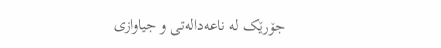جۆرێک لە ناعەدالەتی و جیاوازی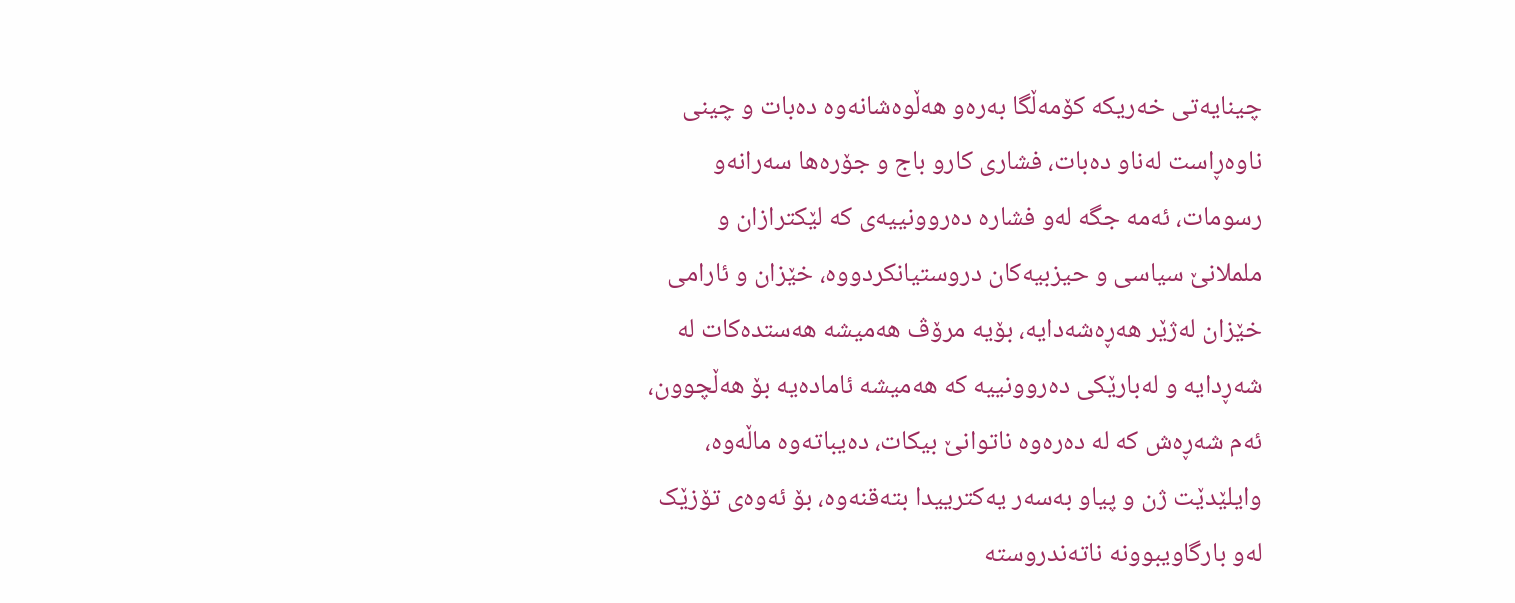چینایەتی خەریکە کۆمەڵگا بەرەو ھەڵوەشانەوە دەبات و چینی ناوەڕاست لەناو دەبات، فشاری کارو باج و جۆرەھا سەرانەو رسومات، ئەمە جگە لەو فشارە دەروونییەی کە لێکترازان و ململانێ سیاسی و حیزبیەکان دروستیانکردووە، خێزان و ئارامی خێزان لەژێر ھەڕەشەدایە، بۆیە مرۆڤ ھەمیشە ھەستدەکات لە شەڕدایە و لەبارێکی دەروونییە کە ھەمیشە ئامادەیە بۆ ھەڵچوون، ئەم شەڕەش کە لە دەرەوە ناتوانێ بیکات، دەیباتەوە ماڵەوە، وایلێدێت ژن و پیاو بەسەر یەکترییدا بتەقنەوە، بۆ ئەوەی تۆزێک لەو بارگاویبوونە ناتەندروستە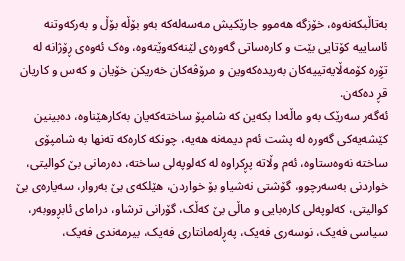بەتاڵبکەنەوە، خۆزگە ھەموو جارێکیش مەسەلەکە بەو بۆڵە بۆڵ و بەرکەوتنە ئاساییە کۆتایی بێت و کارەساتی گەورەی لێنەکەوێتەوە، وەک ئەوەی ڕۆژانە لە تۆِرە کۆمەڵایەتییەکان بەریدەکەوین و مرۆڤەکان خەریکن خۆیان و کەس و کاریان قڕ دەکەن.
ئەگەر سەرێک بەو ماڵەدا بکەین کە شامپۆ ساختەکەیان بەکارھێناوە، دەبینین کێشەیەکی گەورە لە پشت ئەم دیمەنە ھەیە، چونکە کارەکە تەنھا بە شامپۆی ساختە نەوەستاوە، ئەم وڵاتە پڕکراوە لە کەلوپەلی ساختە، دەرمانی بێ کوالیتی، خواردنی بەسەرچوو، گۆشتی نەشیاو بۆ خواردن، ھێلکەی بێ بەروار، سەیارەی بێ کوالیتی، کەلوپەلی کارەبایی و ماڵی بێ کەڵک، گۆرانی ترشاو، درامای ئابڕووبەر، سیاسی فەیک، نوسەری فەیک، پەڕلەمانتاری فەیک، بیرمەندی فەیک،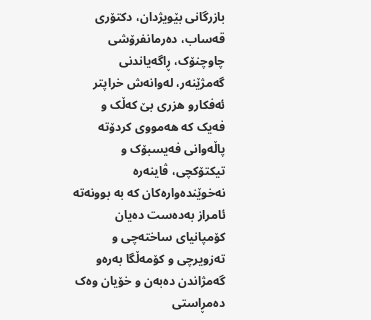بازرگانی بێویژدان، دکتۆری قەساب، دەرمانفرۆشی چاوچنۆک، ڕاگەیاندنی گەمژێنەر، لەوانەش خراپتر ئەفکارو ھزری بێ کەڵک و فەیک کە ھەمووی کردۆتە پاڵەوانی فەیسبۆک و تیکتۆکچی، ڤاینەرە نەخوێندەوارەکان کە بە بوونەتە ئامراز بەدەست دەیان کۆمپانیای ساختەچی و تەزویرچی و کۆمەڵگا بەرەو گەمژاندن دەبەن و خۆیان وەک دەمڕاستی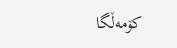کۆمەڵگا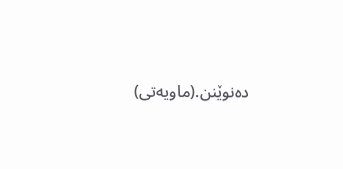دەنوێنن.(ماویەتی)